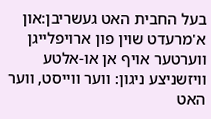בעל החבית האט געשריבן:און א'מרעדט שוין פון ארויפלייגן ווערטער אויף אן או-אלטע וויזשניצע ניגון: ווער ווייסט, ווער האט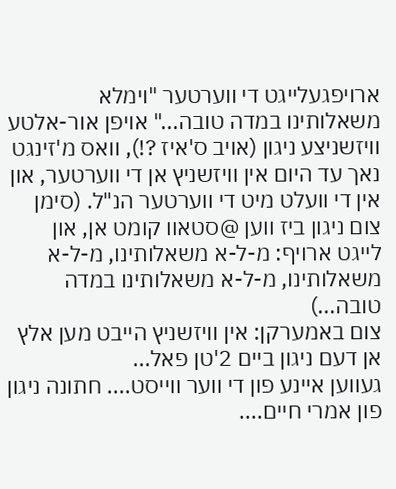ארויפגעלייגט די ווערטער "וימלא משאלותינו במדה טובה..." אויפן אור-אלטע וויזשניצע ניגון (אויב ס'איז ?!), וואס מ'זינגט נאך עד היום אין וויזשניץ אן די ווערטער, און אין די וועלט מיט די ווערטער הנ"ל. (סימן צום ניגון ביז ווען @סטאוו קומט אן, און לייגט ארויף: מ-ל-א משאלותינו, מ-ל-א משאלותינו, מ-ל-א משאלותינו במדה טובה...)
צום באמערקן: אין וויזשניץ הייבט מען אלץ אן דעם ניגון ביים 2'טן פאל...
געווען איינע פון די ווער ווייסט.... חתונה ניגון פון אמרי חיים....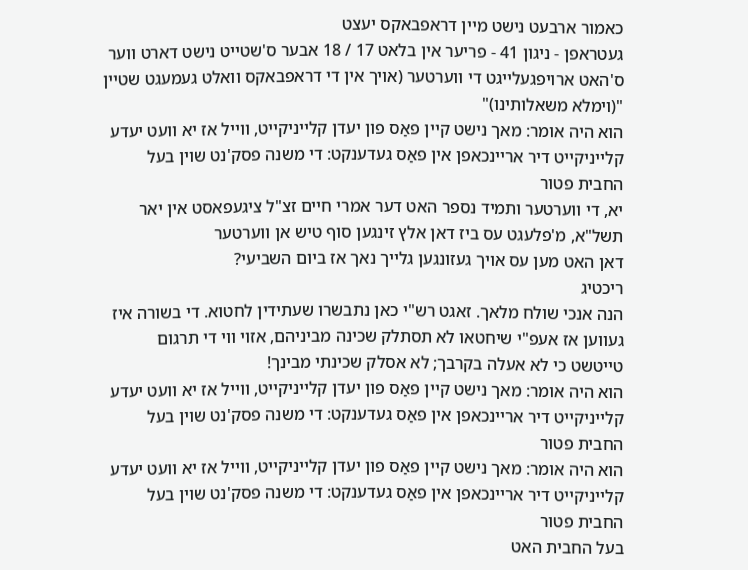כאמור ארבעט נישט מיין דראפבאקס יעצט
געטראפן - ניגון 41 - פריער אין בלאט 17 / 18 אבער ס'שטייט נישט דארט ווער ס'האט ארויפגעלייגט די ווערטער (אויך אין די דראפבאקס וואלט געמעגט שטיין "(וימלא משאלותינו)"
הוא היה אומר: מאך נישט קיין פאַס פון יעדן קלייניקייט, ווייל אז יא וועט יעדע קלייניקייט דיר אריינכאפן אין פאַס געדענקט: די משנה פסק'נט שוין בעל החבית פטור
יא, די ווערטער ותמיד נספר האט דער אמרי חיים זצ"ל ציגעפאסט אין יאר תשל"א, מ'פלעגט עס ביז דאן אלץ זינגען סוף טיש אן ווערטער
דאן האט מען עס אויך געזונגען גלייך נאך אז ביום השביעי?
ריכטיג
הנה אנכי שולח מלאך. זאגט רש"י כאן נתבשרו שעתידין לחטוא. די בשורה איז געווען אז אעפ"י שיחטאו לא תסתלק שכינה מביניהם, אזוי ווי די תרגום טייטשט כי לא אעלה בקרבך; לא אסלק שכינתי מבינך!
הוא היה אומר: מאך נישט קיין פאַס פון יעדן קלייניקייט, ווייל אז יא וועט יעדע קלייניקייט דיר אריינכאפן אין פאַס געדענקט: די משנה פסק'נט שוין בעל החבית פטור
הוא היה אומר: מאך נישט קיין פאַס פון יעדן קלייניקייט, ווייל אז יא וועט יעדע קלייניקייט דיר אריינכאפן אין פאַס געדענקט: די משנה פסק'נט שוין בעל החבית פטור
בעל החבית האט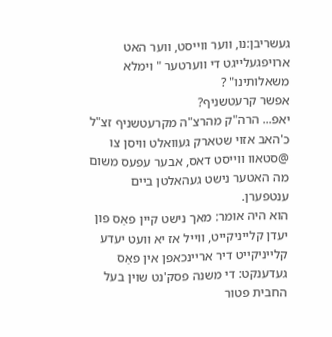געשריבן:נו, ווער ווייסט, ווער האט ארויפגעלייגט די ווערטער " וימלא משאלותינו" ?
אפשר קרעטשניף?
יאפ... הרה"ק מהרצ"ה מקרעטשניף זצ"ל כ'האב אזוי שטארק געוואלט וויסן צו @סטאוו ווייסט דאס, אבער עפעס משום מה האטער נישט געהאלטן ביים ענטפערן.
הוא היה אומר: מאך נישט קיין פאַס פון יעדן קלייניקייט, ווייל אז יא וועט יעדע קלייניקייט דיר אריינכאפן אין פאַס געדענקט: די משנה פסק'נט שוין בעל החבית פטור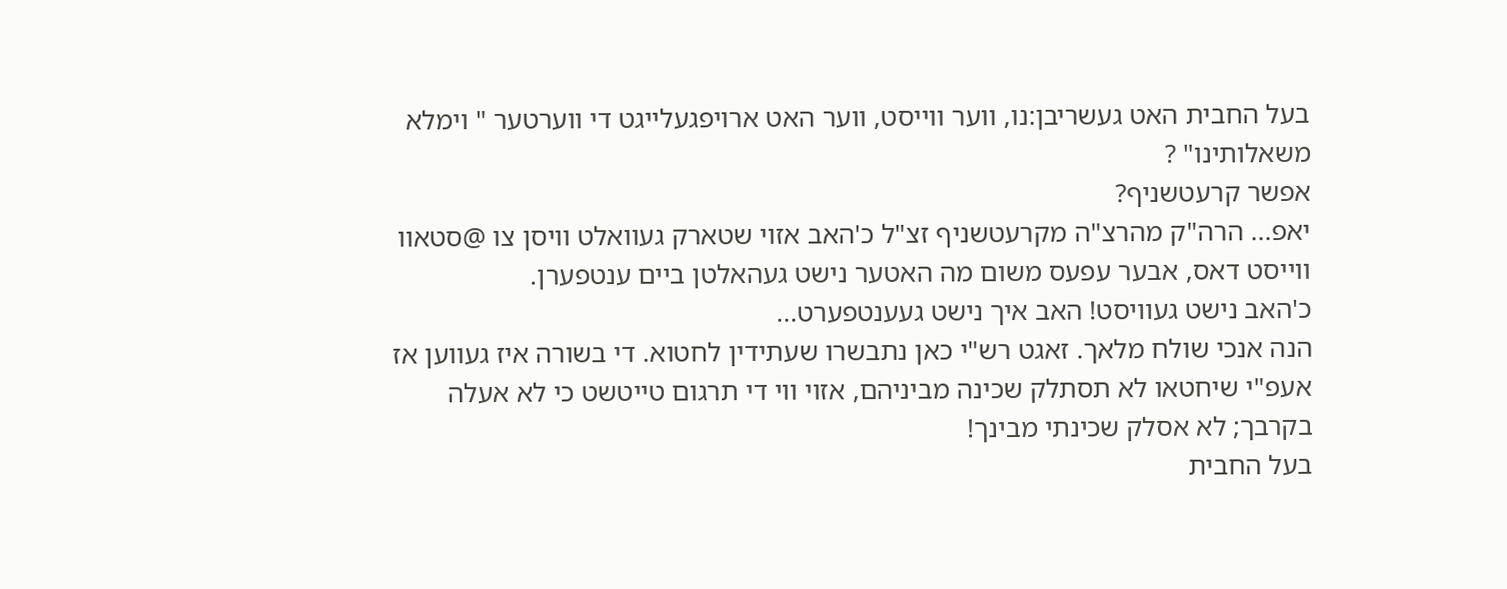בעל החבית האט געשריבן:נו, ווער ווייסט, ווער האט ארויפגעלייגט די ווערטער " וימלא משאלותינו" ?
אפשר קרעטשניף?
יאפ... הרה"ק מהרצ"ה מקרעטשניף זצ"ל כ'האב אזוי שטארק געוואלט וויסן צו @סטאוו ווייסט דאס, אבער עפעס משום מה האטער נישט געהאלטן ביים ענטפערן.
כ'האב נישט געוויסט! האב איך נישט געענטפערט...
הנה אנכי שולח מלאך. זאגט רש"י כאן נתבשרו שעתידין לחטוא. די בשורה איז געווען אז אעפ"י שיחטאו לא תסתלק שכינה מביניהם, אזוי ווי די תרגום טייטשט כי לא אעלה בקרבך; לא אסלק שכינתי מבינך!
בעל החבית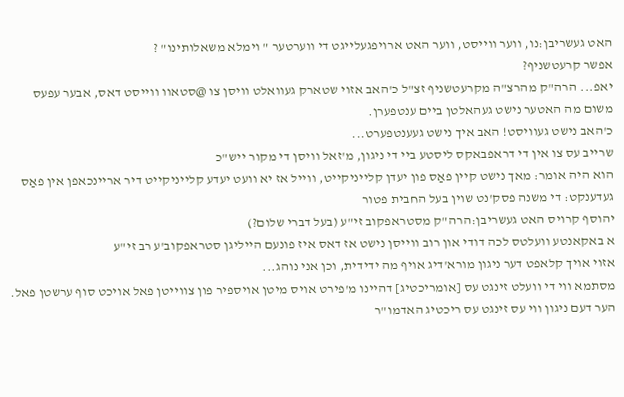האט געשריבן:נו, ווער ווייסט, ווער האט ארויפגעלייגט די ווערטער " וימלא משאלותינו" ?
אפשר קרעטשניף?
יאפ... הרה"ק מהרצ"ה מקרעטשניף זצ"ל כ'האב אזוי שטארק געוואלט וויסן צו @סטאוו ווייסט דאס, אבער עפעס משום מה האטער נישט געהאלטן ביים ענטפערן.
כ'האב נישט געוויסט! האב איך נישט געענטפערט...
שרייב עס צו אין די דראפבאקס ליסטע ביי די ניגון, מ'זאל וויסן די מקור ייש"כ
הוא היה אומר: מאך נישט קיין פאַס פון יעדן קלייניקייט, ווייל אז יא וועט יעדע קלייניקייט דיר אריינכאפן אין פאַס געדענקט: די משנה פסק'נט שוין בעל החבית פטור
יהוסף קרויס האט געשריבן:הרה"ק מסטראפקוב זי"ע (בעל דברי שלום?)
א באקאנטע וועלטס לכה דודי און רוב ווייסן נישט אז דאס איז פונעם הייליגן סטראפקוב'ע רב זי"ע
אזוי אויך קלאפט דער ניגון מורא'דיג אויף מה ידידית, וכן אני נוהג...
מסתמא ווי די וועלט זינגט עס [אומריכטיג] דהיינו מ'פירט אויס מיטן אויספיר פון צווייטן פאל אויכט סוף ערשטן פאל. הער דעם ניגון ווי עס זינגט עס ריכטיג האדמו"ר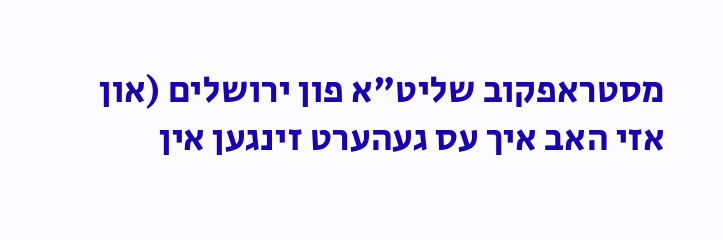מסטראפקוב שליט"א פון ירושלים (און אזי האב איך עס געהערט זינגען אין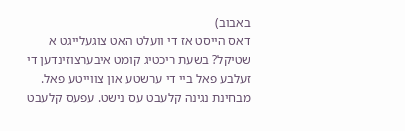באבוב)
דאס הייסט אז די וועלט האט צוגעלייגט א שטיקל? בשעת ריכטיג קומט איבערצוזינדען די זעלבע פאל ביי די ערשטע און צווייטע פאל. מבחינת נגינה קלעבט עס נישט. עפעס קלעבט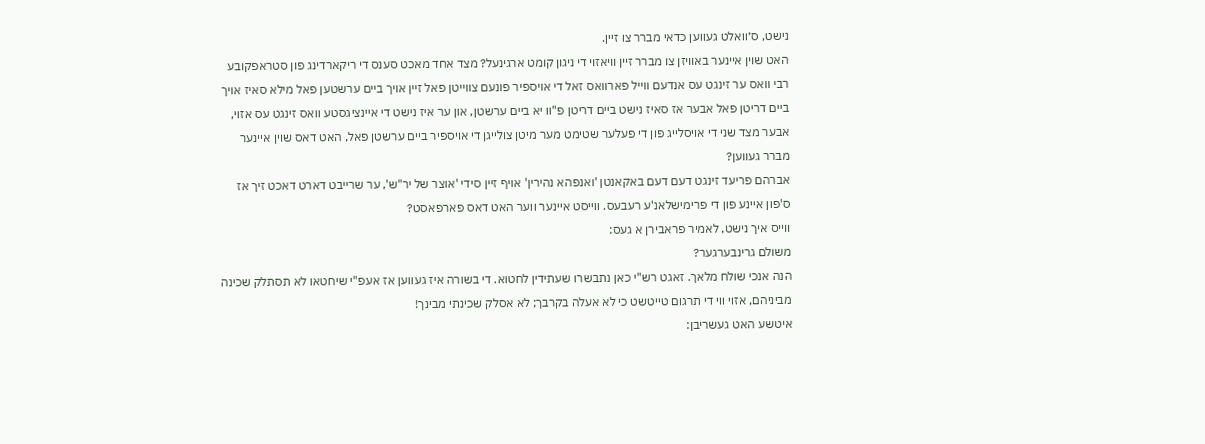נישט, ס׳וואלט געווען כדאי מברר צו זיין.
האט שוין איינער באוויזן צו מברר זיין וויאזוי די ניגון קומט ארגינעל? מצד אחד מאכט סענס די ריקארדינג פון סטראפקובע רבי וואס ער זינגט עס אנדעם ווייל פארוואס זאל די אויספיר פונעם צווייטן פאל זיין אויך ביים ערשטען פאל מילא סאיז אויך ביים דריטן פאל אבער אז סאיז נישט ביים דריטן פ"וו יא ביים ערשטן, און ער איז נישט די איינציגסטע וואס זינגט עס אזוי, אבער מצד שני די אויסלייג פון די פעלער שטימט מער מיטן צולייגן די אויספיר ביים ערשטן פאל, האט דאס שוין איינער מברר געווען?
אברהם פריעד זינגט דעם דעם באקאנטן 'ואנפהא נהירין' אויף זיין סידי 'אוצר של יר"ש', ער שרייבט דארט דאכט זיך אז ס'פון איינע פון די פרימישלאנ'ע רעבעס. ווייסט איינער ווער האט דאס פארפאסט?
ווייס איך נישט, לאמיר פראבירן א געס:
משולם גרינבערגער?
הנה אנכי שולח מלאך. זאגט רש"י כאן נתבשרו שעתידין לחטוא. די בשורה איז געווען אז אעפ"י שיחטאו לא תסתלק שכינה מביניהם, אזוי ווי די תרגום טייטשט כי לא אעלה בקרבך; לא אסלק שכינתי מבינך!
איטשע האט געשריבן: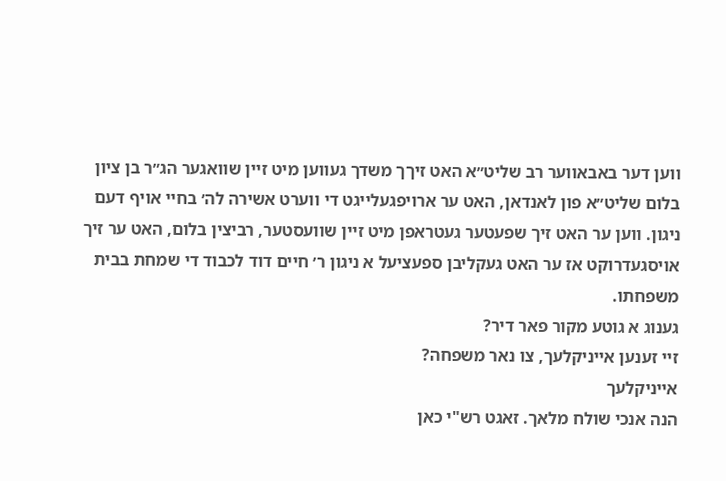ווען דער באבאווער רב שליט״א האט זיךך משדך געווען מיט זיין שוואגער הג״ר בן ציון בלום שליט״א פון לאנדאן, האט ער ארויפגעלייגט די ווערט אשירה לה׳ בחיי אויף דעם ניגון. ווען ער האט זיך שפעטער געטראפן מיט זיין שוועסטער, רביצין בלום, האט ער זיך אויסגעדרוקט אז ער האט געקליבן ספעציעל א ניגון ר׳ חיים דוד לכבוד די שמחת בבית משפחתו.
גענוג א גוטע מקור פאר דיר?
זיי זענען אייניקלעך, צו נאר משפחה?
אייניקלעך
הנה אנכי שולח מלאך. זאגט רש"י כאן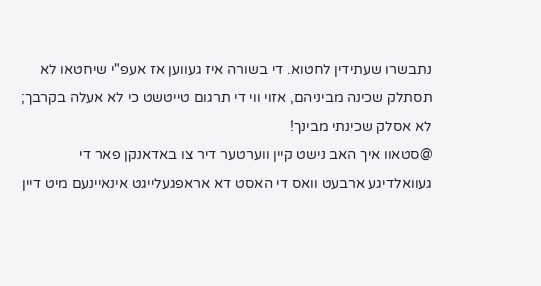נתבשרו שעתידין לחטוא. די בשורה איז געווען אז אעפ"י שיחטאו לא תסתלק שכינה מביניהם, אזוי ווי די תרגום טייטשט כי לא אעלה בקרבך; לא אסלק שכינתי מבינך!
@סטאוו איך האב נישט קיין ווערטער דיר צו באדאנקן פאר די געוואלדיגע ארבעט וואס די האסט דא אראפגעלייגט אינאיינעם מיט דיין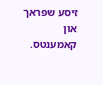זיסע שפראך און קאמענטס.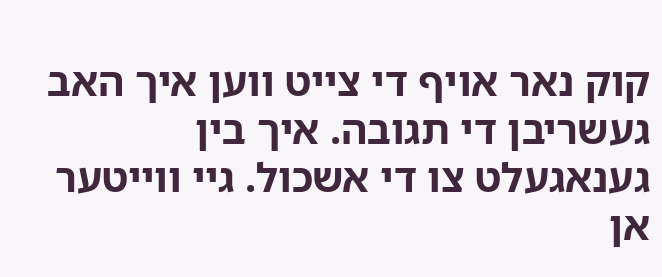קוק נאר אויף די צייט ווען איך האב געשריבן די תגובה. איך בין גענאגעלט צו די אשכול. גיי ווייטער אן